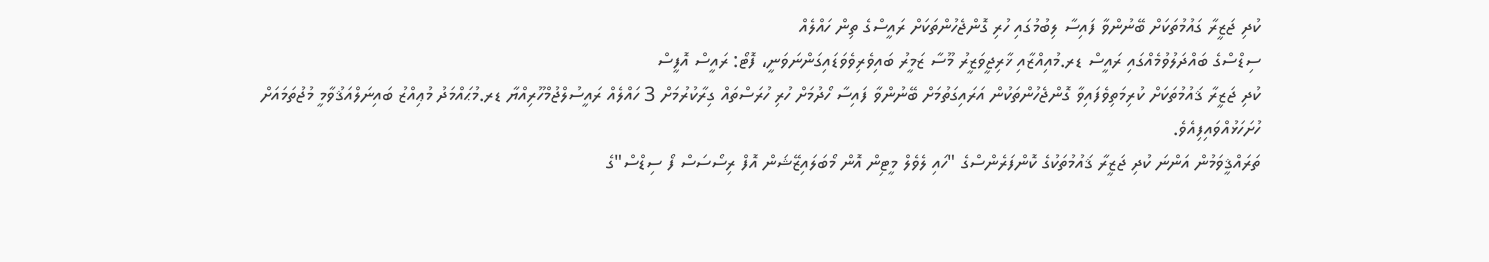ކުދި ޖަޒީރާ ގައުމުތަކަށް ބޭނުންވާ ފައިސާ ލިބުމުގައި ހުރި ގޮންޖެހުންތަކަށް ރައީސްގެ ތިން ހައްލެއް
ސިޑްސްގެ ބައްދަލުވުމެއްގައި ރައީސް ޑރ.މުއިއްޒާއި ޚާރިޖީވަޒީރު މޫސާ ޒަމީރު ބައިވެރިވެވަޑައިގަންނަވަނީ، ފޮޓޯ: ރައީސް އޮފީސް
ކުދި ޖަޒީރާ ޤައުމުތަކަށް ކުރިމަތިވެފައިވާ ގޮންޖެހުންތަކުން އަރައިގަތުމަށް ބޭނުންވާ ފައިސާ ހޯދުމަށް ހުރި ހުރަސްތައް ގިރާކުރުމަށް 3 ހައްލެއް ރައީސުލްޖުމްހޫރިއްޔާ ޑރ.މުޙައްމަދު މުޢިއްޒު ބައިނަލްއަޤުވާމީ މުޖުތަމައަށް ހުށަހަޅުއްވައިފިއެވެ.
ތަރައްޤީވަމުން އަންނަ ކުދި ޖަޒީރާ ޤައުމުތަކުގެ ކޮންފަރެންސްގެ "ހައި ލެވެލް މީޓިން އޮން މޯބަލައިޒޭޝަން އޮފް ރިސޯސަސް ފޯ ސިޑްސް"ގެ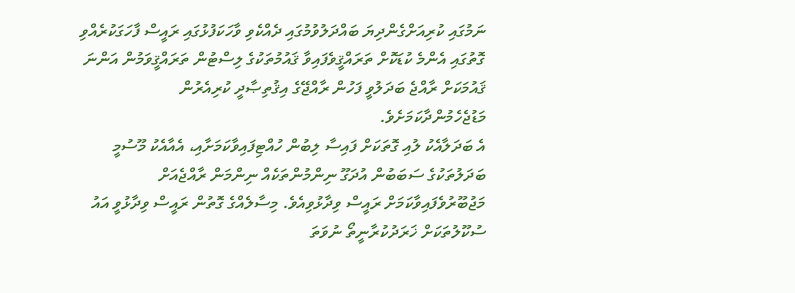ނަމުގައި ކުރިއަށްގެންދިޔަ ބައްދަލުވުމުގައި ދެއްކެވި ވާހަކަފުޅުގައި ރައީސް ފާހަގަކުރެއްވި ގޮތުގައި އެންމެ ކުޑަކޮށް ތަރައްޤީވެފައިވާ ޤައުމުތަކުގެ ލިސްޓުން ތަރައްޤީވަމުން އަންނަ ޤައުމަކަށް ރާއްޖެ ބަދަލުވީ ފަހުން ރާއްޖޭގެ އިޤުތިޞާދީ ކުރިއެރުން މަޑުޖެހެމުންދާކަމަށެވެ.
އެ ބަދަލާއެކު ލުއި ގޮތަކަށް ފައިސާ ލިބުން ހުއްޓިފައިވާކަމަށާއި، އެއާއެކު މޫސުމީ ބަދަލުތަކުގެ ސަބަބުން އުދަގޫ ނިންމުންތަކެއް ނިންމަން ރާއްޖެއަށް މަޖުބޫރުވެފައިވާކަމަށް ރައީސް ވިދާޅުވިއެވެ. މިސާލެއްގެ ގޮތުން ރައީސް ވިދާޅުވީ އައު ސުކޫލުތަކަށް ޚަރަދުކުރާނީތޯ ނުވަތަ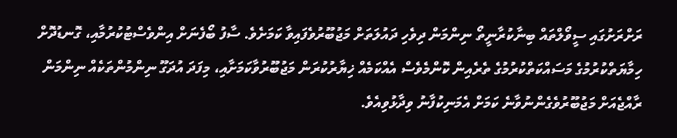ރަށްރަށުގައި ސީވޯލްތައް ބިނާކުރާނީތޯ ނިންމަން ދިވެހި ދައުލަތަށް މަޖުބޫރުވެފައިވާ ކަމަށެވެ. ސާފު ބޯފެނަށް އިންވެސްޓުކުރުމާއި، ގޮނޑުދޮށް ހިމާޔަތްކުރުމުގެ މަސައްކަތްކުރުމުގެ ތެރެއިން ކޮންމެވެސް އެއްކަމެއް ޚިޔާރުކުރަން މަޖުބޫރުވާކަމަށާއި، މިފަދަ އުދަގޫ ނިންމުންތަކެއް ނިންމަން ރާއްޖެއަށް މަޖުބޫރުވެގެންނުވާނެ ކަމަށް އެމަނިކުފާނު ވިދާޅުވިއެވެ.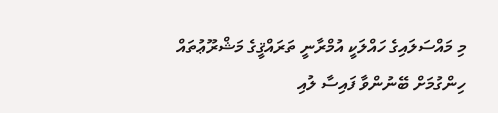މި މައްސަލައިގެ ހައްލަކީ އުމްރާނީ ތަރައްޤީގެ މަޝްރޫޢުތައް ހިންގުމަށް ބޭނުންވާ ފައިސާ ލުއި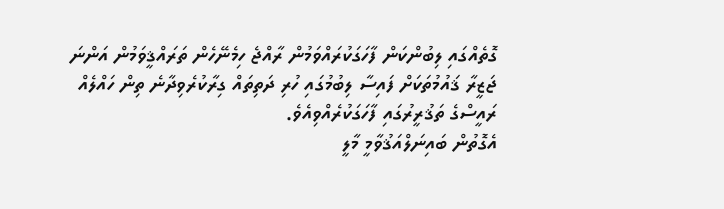ގޮތެއްގައި ލިބުންކަން ފާހަގަކުރައްވަމުން ރާއްޖެ ހިމެނޭހެން ތަރައްޤީވަމުން އަންނަ ޖަޒީރާ ޤައުމުތަކަށް ފައިސާ ލިބުމުގައި ހުރި ދަތިތައް ގިރާކުރެވިދާނެ ތިން ހައްލެއް ރައީސްގެ ތަޤުރީރުގައި ފާހަގަކުރެއްވިއެވެ.
އެގޮތުން ބައިނަލްއަޤުވާމީ މާލީ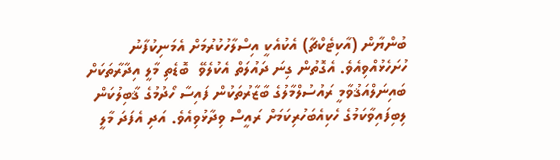ބުންޔާން (އާކިޓެކްޗާ) އެކުއެކީ އިސްލާހުކުރުމަށް އެމަނިކުފާނު ހުށަހެޅުއްވިއެވެ. އެގޮތުން ގިނަ ދައުލަތް އެކުލެވޭ  ބޮޑެތި މާލީ އިދާރާތަކަށް ބައިނަލްއަޤުވާމީ ރައުސުލްމާލުގެ ބާޒާރުތަކުން ފައިސާ ހޯދުމުގެ ޤާބިލުކަން ލިބިފައިވާކަމުގެ ހެކިއެބަހުރިކަމަށް ރައީސް ވިދާޅުވިއެވެ. އަދި އެފަދަ މާލީ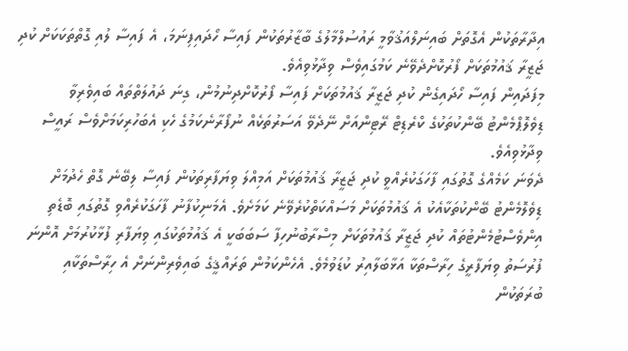އިދާރާތަކުން އެގޮތަށް ބައިނަލްއަޤުވާމީ ރައުސުލްމާލުގެ ބާޒާރުތަކުން ފައިސާ ހޯދައިފިނަމަ، އެ ފައިސާ ލުއި ގޮތްތަކަކަށް ކުދި ޖަޒީރާ ޤައުމުތަކަށް ފޯރުކޮށްދެވޭނެ ކަމުގައިވެސް ވިދާޅުވިއެވެ.
މިފަދައިން ފައިސާ ހޯދައިގެން ކުދި ޖަޒީރާ ޤައުމުތަކަށް ފައިސާ ފޯރުކޮށްދިނުމުން، ގިނަ ދައުލަތްތައް ބައިވެރިވާ ޑިވެލޮޕްމެންޓު ބޭންކުތަކުގެ ކްރެޑިޓް ރޭޓިންއަށް ނޭދެވޭ އަސަރުތަކެއް ނުފޯރާނެކަމުގެ ހެކި އެބަހުރިކަމަށްވެސް ރައީސް ވިދާޅުވިއެވެ.
ދެވަނަ ކަމެއްގެ ގޮތުގައި ފާހަގަކުރެއްވީ ކުދި ޖަޒީރާ ޤައުމުތަކަށް އަމިއްލަ ވިޔަފާރިތަކުން ފައިސާ ލިބޭނެ ގޮތް ހެދުމަށް ޑިވެލޮމެންޓު ބޭންކުތަކާއެކު އެ ޤައުމުތަކަށް މަސައްކަތްކުރެވޭނެ ކަމަށެވެ. އެމަނިކުފާނު ފާހަގަކުރެއްވި ގޮތުގައި ބޮޑެތި އިންވެސްޓުމެންޓުތައް ކުދި ޖަޒީރާ ޤައުމުތަކަށް މިސްރާބުނުހިފާ ސަބަބަކީ އެ ޤައުމުތަކުގައި ވިޔަފާރި ފުޅާކުރުމަށް އޮންނަ ފުރުސަތު ވިޔަފާރީގެ ހިރާސްތަކާ އަޅާބަލާއިރު ކުޑަވުމެވެ. އެހެންކަމުން ތަރައްޤީގެ ބައިވެރިންނަށް އެ ހިރާސްތަކާއި ބުރަތަކުން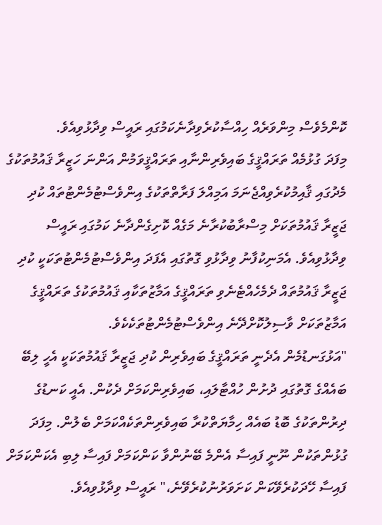ކޮންމެވެސް މިންވަރެއް ހިއްސާކުރެވިދާނެކަމުގައި ރައީސް ވިދާޅުވިއެވެ.
މިފަދަ ގުޅުމެއް ތަރައްޤީގެ ބައިވެރިންނާއި ތަރައްޤީވަމުން އަންނަ ހަޒީރާ ޤައުމުތަކުގެ މެދުގައި ޤާއިމުކުރެވިއްޖެނަމަ އަމިއްލަ ފަރާތްތަކުގެ އިންވެސްޓުމެންޓުތައް ކުދި ޖަޒީރާ ޤައުމުތަކަށް މިސްރާބުކުރާނެ މަގެއް ކޮށިގެންދާނެ ކަމުގައި ރައީސް ވިދާޅުވިއެވެ. އެމަނިކުފާނު ވިދާޅުވި ގޮތުގައި އެފަދަ އިންވެސްޓުމެންޓުތަކަކީ ކުދި ޖަޒީރާ ޤައުމުތައް ދެމެހެއްޓެނެވި ތަރައްޤީގެ އަމާޒުތަކާއި ޤައުމުތަކުގެ ތަރައްޤީގެ އަމާޒުތަކަށް ވާސިލުކޮށްދޭނެ އިންވެސްޓުމެންޓުތަކެކެވެ.
"އަޅުގަނޑުމެން އެދެނީ ތަރައްޤީގެ ބައިވެރިން ކުދި ޖަޒީރާ ޤައުމުތަކަކީ އެހީ ލިބޭ ބައެއްގެ ގޮތުގައި ދުށުން ހުއްޓާލައި، ބައިވެރިންކަމަށް ދެކުން. އެއީ ކަނޑުގެ ދިރުންތަކުގެ ބޮޑު ބައެއް ހިމާޔަތްކުރާ ބައިވެރިންތަކެއްކަމަށް ބެލުން. މިފަދަ ގުޅުންތަކުން ނޫނީ ފައިސާ އެންމެ ބޭނުންވާ ކަންކަމަށް ފައިސާ ލިބި އެކަންކަމަށް ފައިސާ ހޭދަކުރެވޭކަން ކަށަވަރުނުކުރެވޭނެ،" ރައީސް ވިދާޅުވިއެވެ.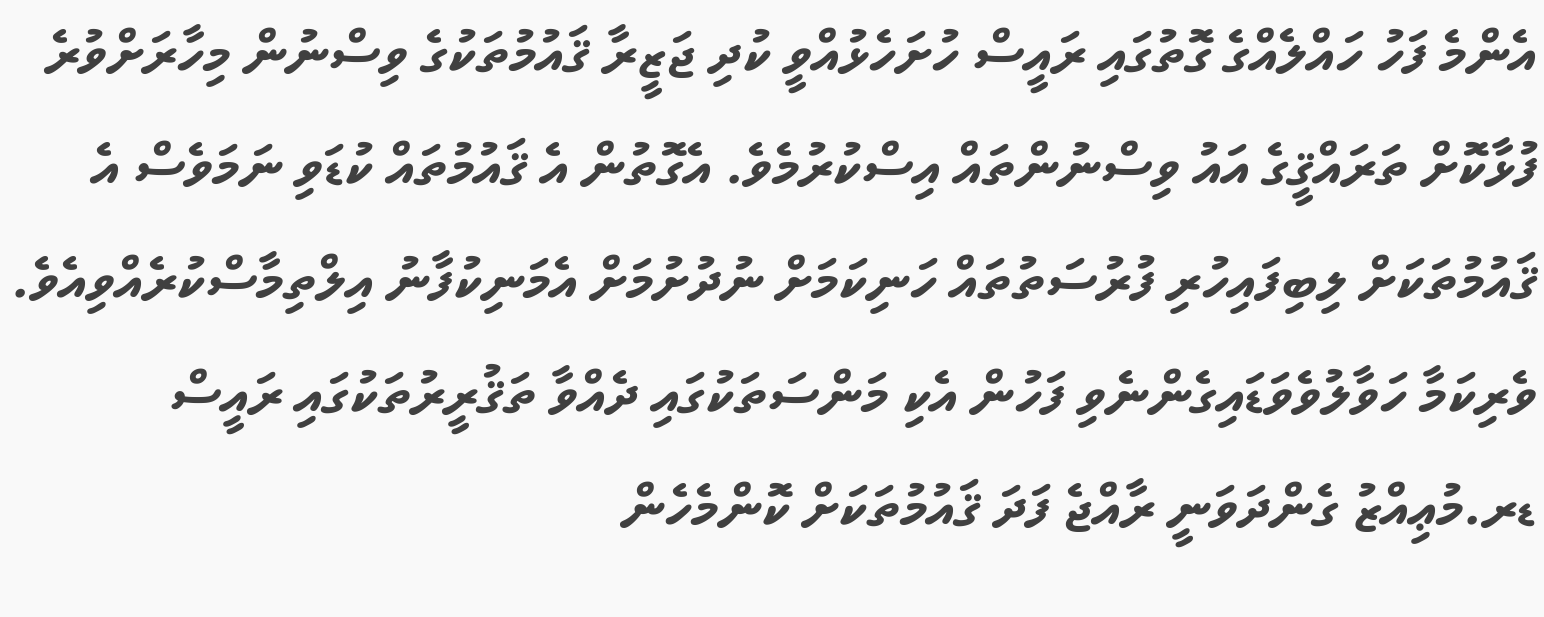އެންމެ ފަހު ހައްލެއްގެ ގޮތުގައި ރައީސް ހުށަހެޅުއްވީ ކުދި ޖަޒީރާ ޤައުމުތަކުގެ ވިސްނުން މިހާރަށްވުރެ ފުޅާކޮށް ތަރައްޤީގެ އައު ވިސްނުންތައް އިސްކުރުމެވެ. އެގޮތުން އެ ޤައުމުތައް ކުޑަވި ނަމަވެސް އެ ޤައުމުތަކަށް ލިބިފައިހުރި ފުރުސަތުތައް ހަނިކަމަށް ނުދުށުމަށް އެމަނިކުފާނު އިލްތިމާސްކުރެއްވިއެވެ.
ވެރިކަމާ ހަވާލުވެވަޑައިގެންނެވި ފަހުން އެކި މަންސަތަކުގައި ދެއްވާ ތަޤުރީރުތަކުގައި ރައީސް ޑރ.މުޢިއްޒު ގެންދަވަނީ ރާއްޖެ ފަދަ ޤައުމުތަކަށް ކޮންމެހެން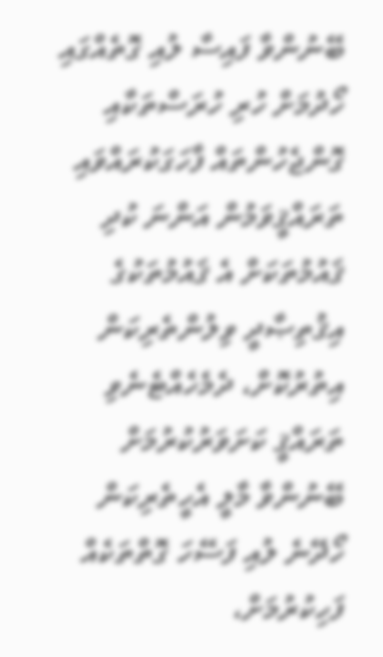ބޭނުންވާ ފައިސާ ލުއި ގޮތެއްގައި ހޯދުމަށް ހުރި ހުރަސްތަކާއި ގޮންޖެހުންތައް ފާހަގަކުރައްވައި ތަރައްޤީވަމުން އަންނަ ކުދި ޤައުމުތަކަށް އެ ޤައުމުތަކުގެ އިޤުތިޞާދީ ވިލުންތެރިކަން އިތުރުކޮށް، ދެމެހެއްޓެނެވި ތަރައްޤީ ކަށަވަރުކުރުމަށް ބޭނުންވާ މާލީ އެހީތެރިކަން ހޯދޭނެ ލުއި ފަސޭހަ ގޮތްތަކެއް ފަހިކުރުމަށް،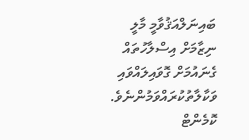ބައިނަލްއަޤުވާމީ މާލީ ނިޒާމަށް އިސްލާހުތައް ގެނައުމަށް ގޮވައިލައްވައި ވަކާލާތުކުރައްވަމުންނެވެ.
ކޮމެންޓް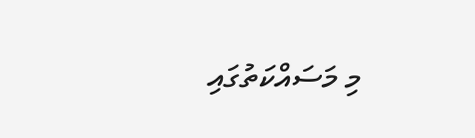މި މަސައްކަތުގައި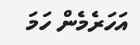އަހަރެމެން ހަމަ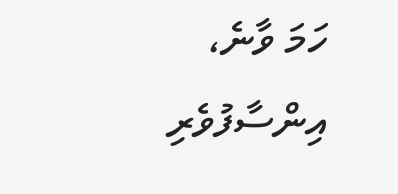ހަމަ ވާނެ، އިންސާފުވެރި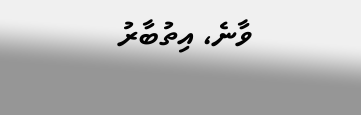ވާނެ، އިތުބާރު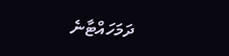ދަމަހައްޓާނެ